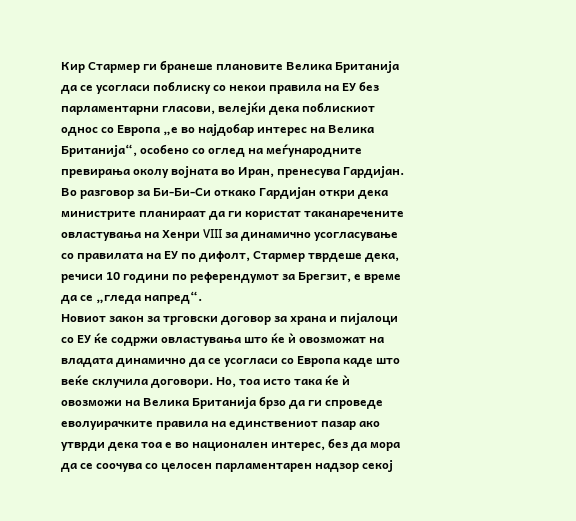Кир Стармер ги бранеше плановите Велика Британија да се усогласи поблиску со некои правила на ЕУ без парламентарни гласови, велејќи дека поблискиот однос со Европа „е во најдобар интерес на Велика Британија“, особено со оглед на меѓународните превирања околу војната во Иран, пренесува Гардијан.
Во разговор за Би-Би-Си откако Гардијан откри дека министрите планираат да ги користат таканаречените овластувања на Хенри VIII за динамично усогласување со правилата на ЕУ по дифолт, Стармер тврдеше дека, речиси 10 години по референдумот за Брегзит, е време да се „гледа напред“.
Новиот закон за трговски договор за храна и пијалоци со ЕУ ќе содржи овластувања што ќе ѝ овозможат на владата динамично да се усогласи со Европа каде што веќе склучила договори. Но, тоа исто така ќе ѝ овозможи на Велика Британија брзо да ги спроведе еволуирачките правила на единствениот пазар ако утврди дека тоа е во национален интерес, без да мора да се соочува со целосен парламентарен надзор секој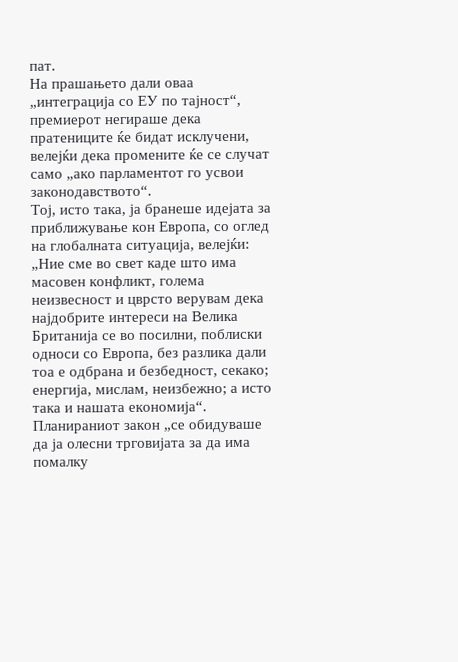пат.
На прашањето дали оваа „интеграција со ЕУ по тајност“, премиерот негираше дека пратениците ќе бидат исклучени, велејќи дека промените ќе се случат само „ако парламентот го усвои законодавството“.
Тој, исто така, ја бранеше идејата за приближување кон Европа, со оглед на глобалната ситуација, велејќи: „Ние сме во свет каде што има масовен конфликт, голема неизвесност и цврсто верувам дека најдобрите интереси на Велика Британија се во посилни, поблиски односи со Европа, без разлика дали тоа е одбрана и безбедност, секако; енергија, мислам, неизбежно; а исто така и нашата економија“.
Планираниот закон „се обидуваше да ја олесни трговијата за да има помалку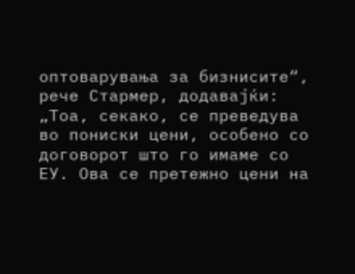оптоварувања за бизнисите“, рече Стармер, додавајќи: „Тоа, секако, се преведува во пониски цени, особено со договорот што го имаме со ЕУ. Ова се претежно цени на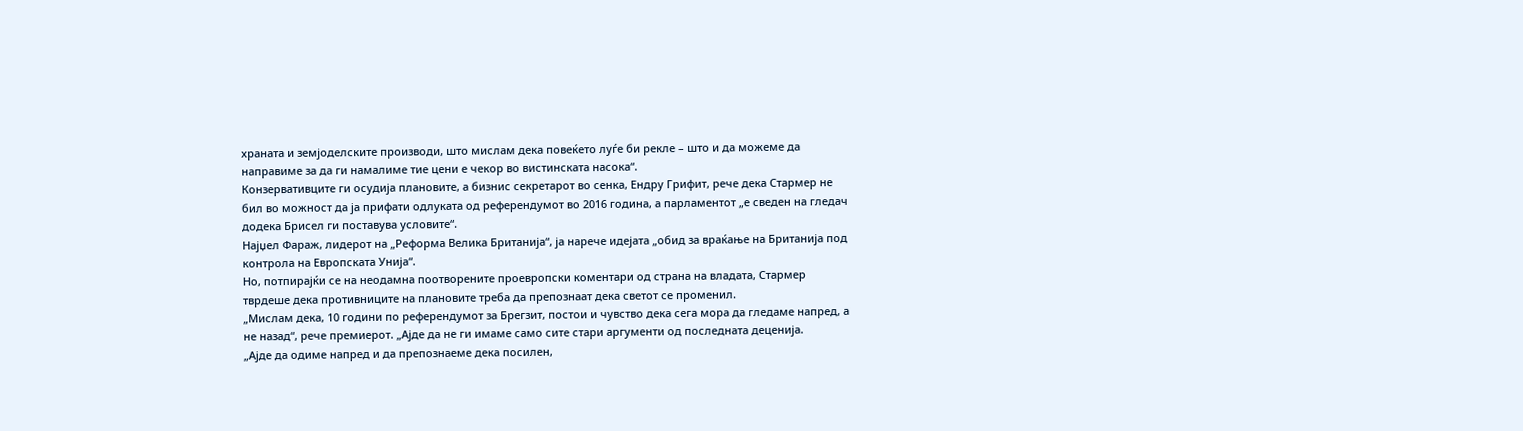храната и земјоделските производи, што мислам дека повеќето луѓе би рекле – што и да можеме да направиме за да ги намалиме тие цени е чекор во вистинската насока“.
Конзервативците ги осудија плановите, а бизнис секретарот во сенка, Ендру Грифит, рече дека Стармер не бил во можност да ја прифати одлуката од референдумот во 2016 година, а парламентот „е сведен на гледач додека Брисел ги поставува условите“.
Најџел Фараж, лидерот на „Реформа Велика Британија“, ја нарече идејата „обид за враќање на Британија под контрола на Европската Унија“.
Но, потпирајќи се на неодамна поотворените проевропски коментари од страна на владата, Стармер тврдеше дека противниците на плановите треба да препознаат дека светот се променил.
„Мислам дека, 10 години по референдумот за Брегзит, постои и чувство дека сега мора да гледаме напред, а не назад“, рече премиерот. „Ајде да не ги имаме само сите стари аргументи од последната деценија.
„Ајде да одиме напред и да препознаеме дека посилен,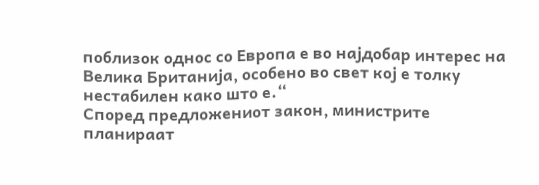поблизок однос со Европа е во најдобар интерес на Велика Британија, особено во свет кој е толку нестабилен како што е.“
Според предложениот закон, министрите планираат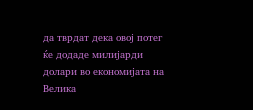да тврдат дека овој потег ќе додаде милијарди долари во економијата на Велика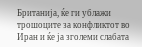Британија, ќе ги ублажи трошоците за конфликтот во Иран и ќе ја зголеми слабата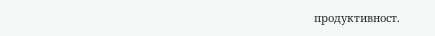продуктивност.